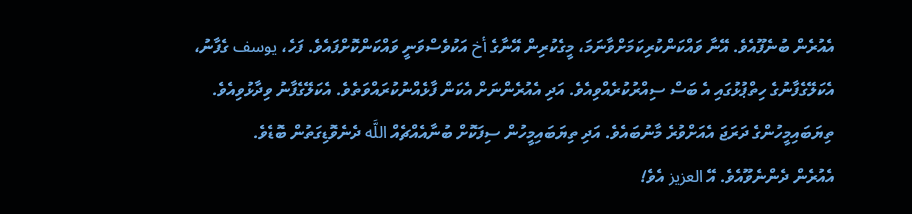އެއުރެން ބުނެފޫއެވެ. އޭނާ ވައްކަންކުރިކަމަށްވާނަމަ، މީގެކުރިން އޭނާގެ أخ އަކުވެސްވަނީ ވައްކަންކޮށްފައެވެ. ފަހެ، يوسف ގެފާނު، އެކަލޭގެފާނުގެ ހިތްޕުޅުގައި އެ ބަސް ސިއްރުކުރެއްވިއެވެ. އަދި އެއުރެންނަށް އެކަން ފާޅެއްނުކުރައްވަތެވެ. އެކަލޭގެފާނު ވިދާޅުވިއެވެ. ތިޔަބައިމީހުންގެ ދަރަޖަ އެއަށްވުރެ މާނުބައެވެ. އަދި ތިޔަބައިމީހުން ސިފަކޮށް ބުނާއެއްޗެއް اللَّه ދެނެވޮޑިގަތުން ބޮޑެވެ.
އެއުރެން ދެންނެވޫއެވެ. އޭ العزيز އެވެ!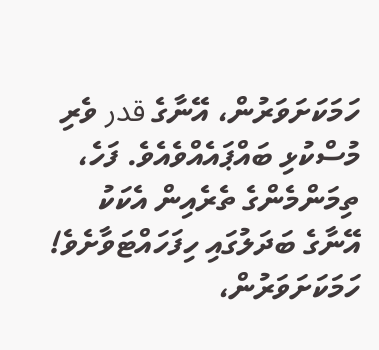ހަމަކަށަވަރުން، އޭނާގެ قدر ވެރި މުސްކުޅި ބައްޕައެއްވެއެވެ. ފަހެ، ތިމަންމެންގެ ތެރެއިން އެކަކު އޭނާގެ ބަދަލުގައި ހިފަހައްޓަވާށެވެ! ހަމަކަށަވަރުން،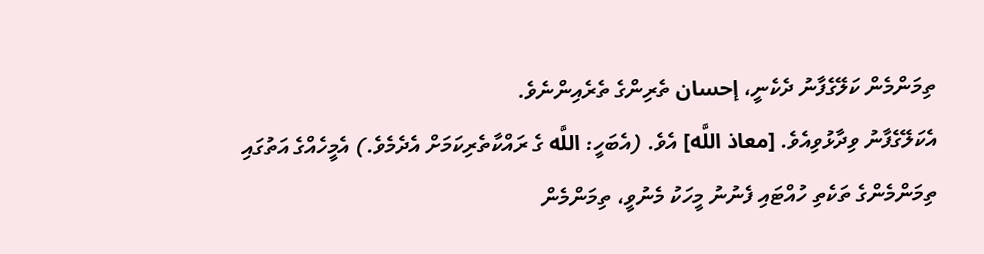ތިމަންމެން ކަލޭގެފާނު ދެކެނީ، إحسان ތެރިންގެ ތެރެއިންނެވެ.
އެކަލޭގެފާނު ވިދާޅުވިއެވެ. [معاذ اللَّه] އެވެ. (އެބަހީ: اللَّه ގެ ރައްކާތެރިކަމަށް އެދެމެވެ.) އެމީހެއްގެ އަތުގައި ތިމަންމެންގެ ތަކެތި ހުއްޓައި ފެނުނު މީހަކު މެނުވީ، ތިމަންމެން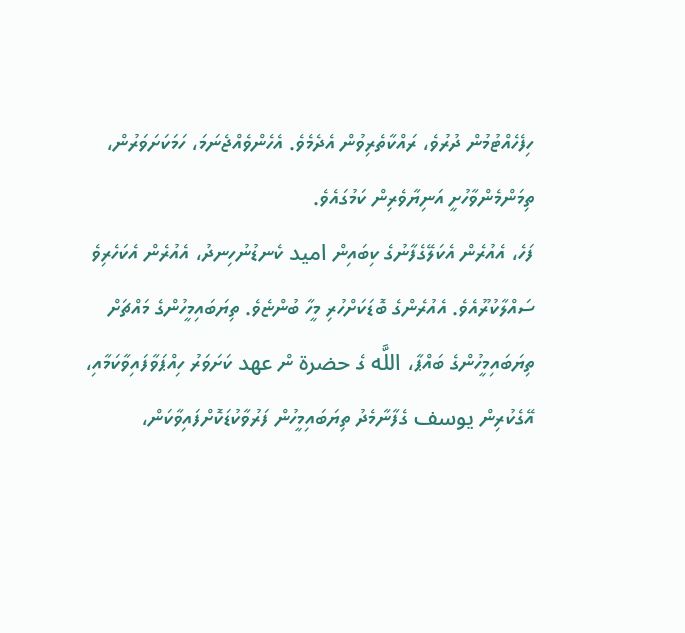ހިފެހެއްޓުމުން ދުރުވެ، ރައްކާތެރިވުން އެދެމެވެ. އެހެންވެއްޖެނަމަ، ހަމަކަށަވަރުން، ތިމަންމެންވާހުށީ އަނިޔާވެރިން ކަމުގައެވެ.
ފަހެ، އެއުރެން އެކަލޭގެފާނުގެ ކިބައިން اميد ކެނޑުނުހިނދު، އެއުރެން އެކަހެރިވެ ސައްލާކުރޫއެވެ. އެއުރެންގެ ބޮޑަކަށްހުރި މީހާ ބުންޏެވެ. ތިޔަބައިމީހުންގެ މައްޗަށް ތިޔަބައިމީހުންގެ ބައްޕާ، اللَّه ގެ حضرة ން عهد ކަށަވަރު ހިއްޕަވާފައިވާކަމާއި، އޭގެކުރިން يوسف ގެފާނާމެދު ތިޔަބައިމީހުން ފަރުވާކުޑަކޮށްފައިވާކަން،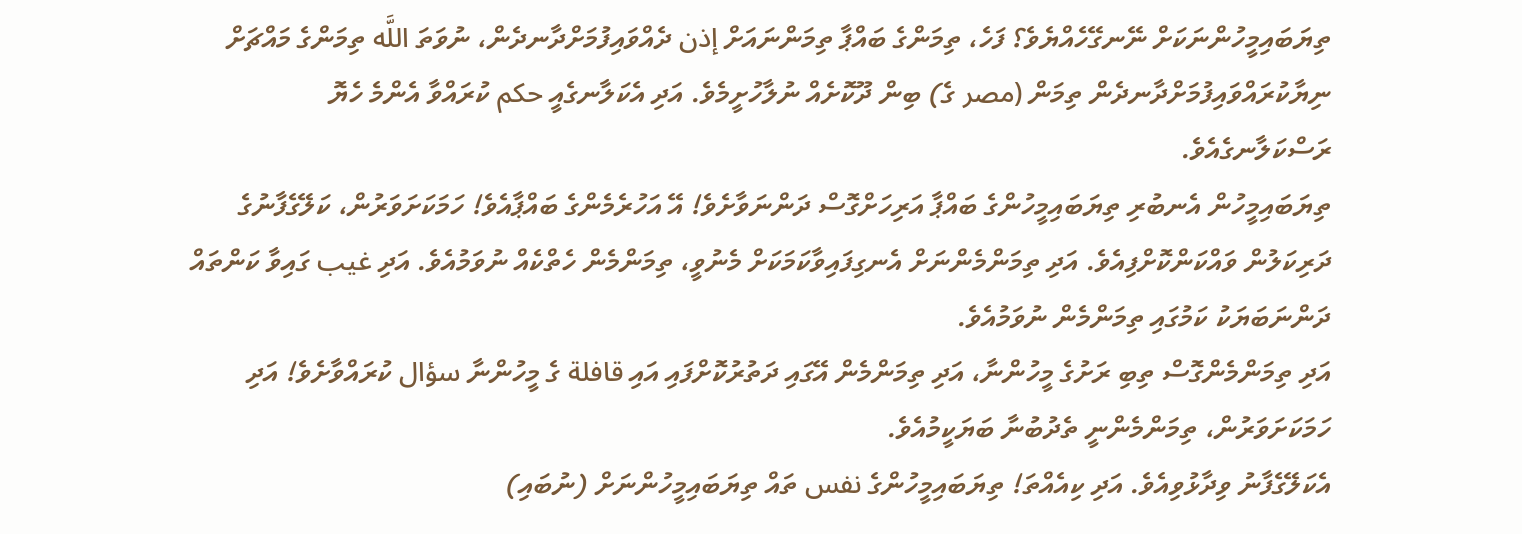ތިޔަބައިމީހުންނަކަށް ނޭނގޭހެއްޔެވެ؟ ފަހެ، ތިމަންގެ ބައްޕާ ތިމަންނައަށް إذن ދެއްވައިފުމަށްދާނދެން، ނުވަތަ اللَّه ތިމަންގެ މައްޗަށް ނިޔާކުރައްވައިފުމަށްދާނދެން ތިމަން (مصر ގެ) ބިން ދޫކޮށެއް ނުލާހުށީމެވެ. އަދި އެކަލާނގެއީ حكم ކުރައްވާ އެންމެ ހެޔޮ ރަސްކަލާނގެއެވެ.
ތިޔަބައިމީހުން އެނބުރި ތިޔަބައިމީހުންގެ ބައްޕާ އަރިހަށްގޮސް ދަންނަވާށެވެ! އޭ އަހުރެމެންގެ ބައްޕާއެވެ! ހަމަކަށަވަރުން، ކަލޭގެފާނުގެ ދަރިކަލުން ވައްކަންކޮށްފިއެވެ. އަދި ތިމަންމެންނަށް އެނގިފައިވާކަމަކަށް މެނުވީ، ތިމަންމެން ހެތްކެއް ނުވަމުއެވެ. އަދި غيب ގައިވާ ކަންތައް ދަންނަބަޔަކު ކަމުގައި ތިމަންމެން ނުވަމުއެވެ.
އަދި ތިމަންމެންގޮސް ތިބި ރަށުގެ މީހުންނާ، އަދި ތިމަންމެން އޭގައި ދަތުރުކޮށްފައި އައި قافلة ގެ މީހުންނާ سؤال ކުރައްވާށެވެ! އަދި ހަމަކަށަވަރުން، ތިމަންމެންނީ ތެދުބުނާ ބަޔަކީމުއެވެ.
އެކަލޭގެފާނު ވިދާޅުވިއެވެ. އަދި ކިއެއްތަ! ތިޔަބައިމީހުންގެ نفس ތައް ތިޔަބައިމީހުންނަށް (ނުބައި)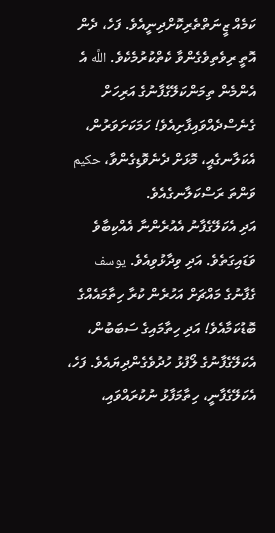ކަމެއް ޒީނަތްތެރިކޮށްދިނީއެވެ. ފަހެ، ދެން އޮތީ ރިވެތިވެގެންވާ ކެތްކުރުމެކެވެ. اللَّه އެ އެންމެން ތިމަންކަލޭގެފާނުގެ އަރިހަށް ގެނެސްދެއްވައިފާށިއެވެ! ހަމަކަށަވަރުން، އެކަލާނގެއީ، މޮޅަށް ދެނެވޮޑިގެންވާ، حكيم ވަންތަ ރަސްކަލާނގެއެވެ.
އަދި އެކަލޭގެފާނު އެއުރެންނާ އެއްކިބާވެ ވަޑައިގަތެވެ. އަދި ވިދާޅުވިއެވެ. يوسف ގެފާނުގެ މައްޗަށް އަހުރެން ކުރާ ހިތާމައެއްގެ ބޮޑުކަމާއެވެ! އަދި ހިތާމައިގެ ސަބަބުން، އެކަލޭގެފާނުގެ ލޯފުޅު ހުދުވެގެންދިޔައެވެ. ފަހެ، އެކަލޭގެފާނީ، ހިތާމަފާޅު ނުކުރައްވައި،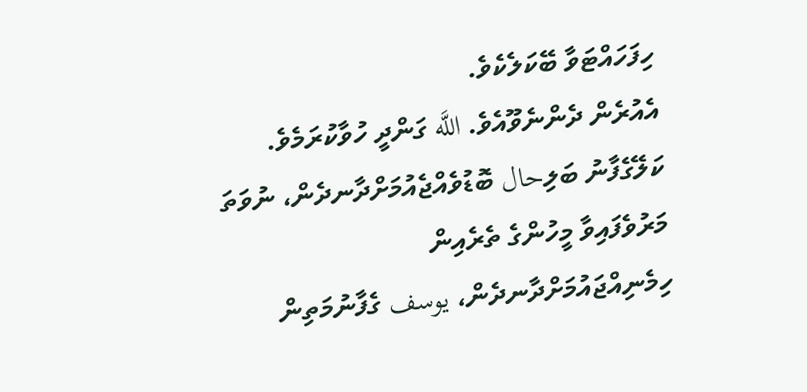ހިފަހައްޓަވާ ބޭކަލެކެވެ.
އެއުރެން ދެންނެވޫއެވެ. اللَّه ގަންދީ ހުވާކުރަމެވެ. ކަލޭގެފާނު ބަލިحال ބޮޑުވެއްޖެއުމަށްދާނދެން، ނުވަތަ މަރުވެފައިވާ މީހުންގެ ތެރެއިން ހިމެނިއްޖައުމަށްދާނދެން، يوسف ގެފާނުމަތިން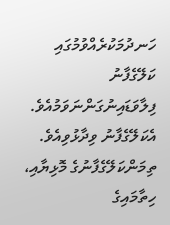ހަނދުމަކުރެއްވުމުގައި ކަލޭގެފާނު ފިލާވަޑައިނުގަންނަވަމުއެވެ.
އެކަލޭގެފާނު ވިދާޅުވިއެވެ. ތިމަންކަލޭގެފާނުގެ މޮޅިޔާއި، ހިތާމައިގެ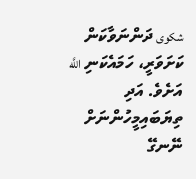شكوى ދަންނަވާކަން ކަށަވަރީ، ހަމައެކަނި اللَّه އަށެވެ. އަދި ތިޔަބައިމީހުންނަށް ނޭނގޭ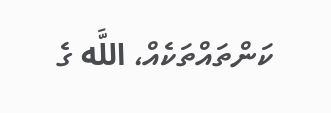ކަންތައްތަކެއް، اللَّه ގެ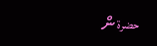حضرة ން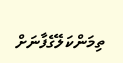ތިމަންކަލޭގެފާނަށް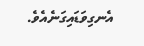އެނގިވަޑައިގަނެއެވެ.